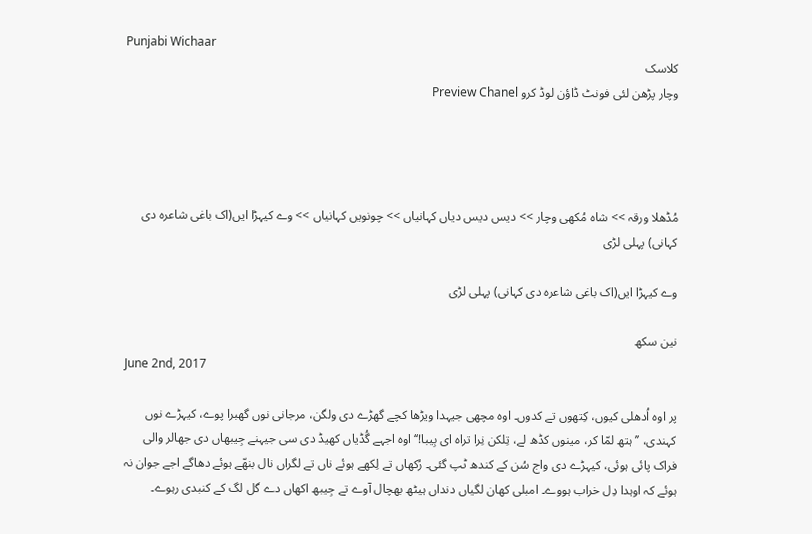Punjabi Wichaar
کلاسک
وچار پڑھن لئی فونٹ ڈاؤن لوڈ کرو Preview Chanel




مُڈھلا ورقہ >> شاہ مُکھی وچار >> دیس دیس دیاں کہانیاں >> چونویں کہانیاں >> وے کیہڑا ایں(اک باغی شاعرہ دی کہانی) پہلی لڑی

وے کیہڑا ایں(اک باغی شاعرہ دی کہانی) پہلی لڑی

نین سکھ
June 2nd, 2017

پر اوہ اُدھلی کیوں، کِتھوں تے کدوں۔ اوہ مچھی جیہدا ویڑھا کچے گھڑے دی ولگن، مرجانی نوں گھبرا پوے، کیہڑے نوں کہندی، ’’ہتھ لمّا کر، مینوں کڈھ لے، تِلکن نِرا تراہ ای بِیبا!‘‘ اوہ اجہے گُڈیاں کھیڈ دی سی جیہنے جِیبھاں دی جھالر والی فراک پائی ہوئی، کیہڑے دی واج سُن کے کندھ ٹپ گئی۔ رُکھاں تے لِکھے ہوئے ناں تے لگراں نال بنھّے ہوئے دھاگے اجے جوان نہ ہوئے کہ اوہدا دِل خراب ہووے۔ امبلی کھان لگیاں دنداں ہیٹھ بھچال آوے تے جِیبھ اکھاں دے گل لگ کے کنبدی رہوے۔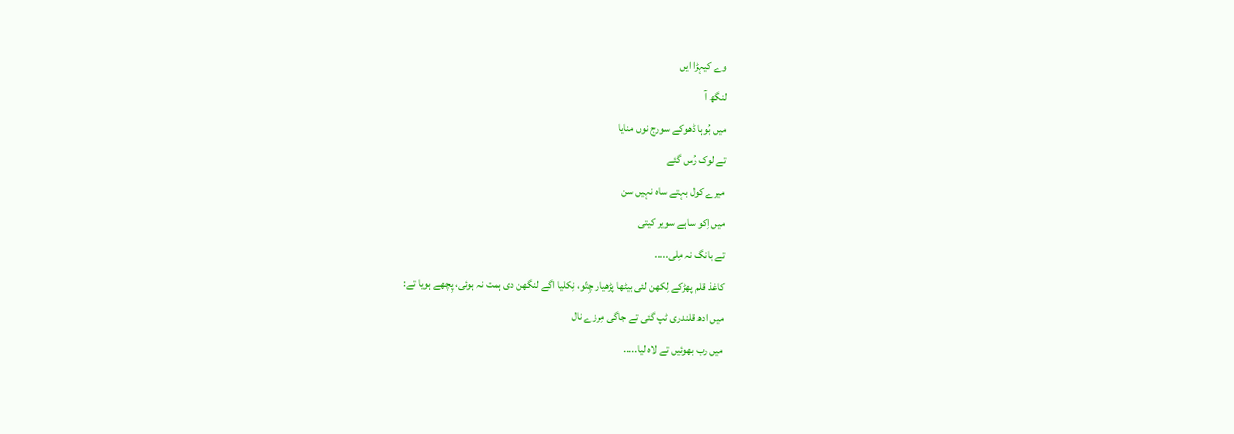وے کیہڑا ایں
لنگھ آ
میں بُوہا ڈھوکے سورج نوں منایا
تے لوک رُس گئے
میرے کول بہتے ساہ نہیں سن
میں اِکو ساہے سویر کیتی
تے بانگ نہ مِلی.....
کاغذ قلم پھڑکے لِکھن لئی بیٹھا پڑھیار چِتّو، نِکلیا اگے لنگھن دی ہمت نہ ہوئی، پِچھے ہویا تے:
میں ادھ قلندری ٹپ گئی تے جاگی مِرزے نال
میں رب بھوئیں تے لاہ لیا.....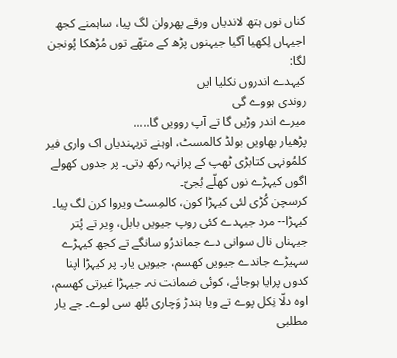کناں نوں ہتھ لاندیاں ورقے پھرولن لگ پیا، ساہمنے کجھ اجیہاں لِکھیا آگیا جیہنوں پڑھ کے متھّے توں مُڑھکا پُونجن لگا:
کیہدے اندروں نکلیا ایں
روندی ہووے گی
میرے اندر وڑیں گا تے آپ روویں گا.....
پڑھیار بھاویں بولڈ کالمسٹ، اوہنے تریہندیاں اک واری فیر کلمُونہی کتابڑی ٹھپ کے پرانہہ رکھ دِتی۔ پر جدوں کھولے اگوں کیہڑے نوں کھلّے بُجیّ۔
کرسچن کُڑی لئی کیہڑا کون، کالمِسٹ ویروا کرن لگ پیا۔ کیہڑا-- مرد جیہدے کئی روپ جیویں بابل، وِیر تے پُتر جیہناں نال سوانی دے جماندرُو سانگے تے کجھ کیہڑے سہیڑے جاندے جیویں کھسم، جیویں یار۔ پر کیہڑا اپنا کدوں پرایا ہوجائے، کوئی ضمانت نہ۔ جیہڑا غیرتی کھسم، اوہ دلّا نِکل پوے تے ویا ہندڑ وَچاری بُلھ سی لوے۔ جے یار مطلبی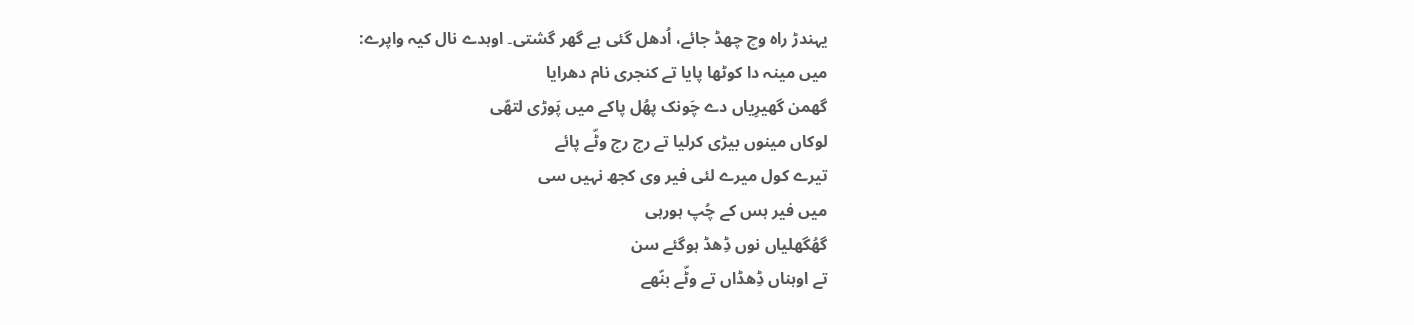یہندڑ راہ وچ چھڈ جائے، اُدھل گئی بے گھر گشتی۔ اوہدے نال کیہ واپرے:
میں مینہ دا کوٹھا پایا تے کنجری نام دھرایا
گھمن گھیرِیاں دے چَونک پھُل پاکے میں پَوڑی لتھّی
لوکاں مینوں بیڑی کرلیا تے رج رج وٹّے پائے
تیرے کول میرے لئی فیر وی کجھ نہیں سی
میں فیر ہس کے چُپ ہورہی
گھُگھلیاں نوں ڈِھڈ ہوگئے سن
تے اوہناں ڈِھڈاں تے وٹّے بنّھے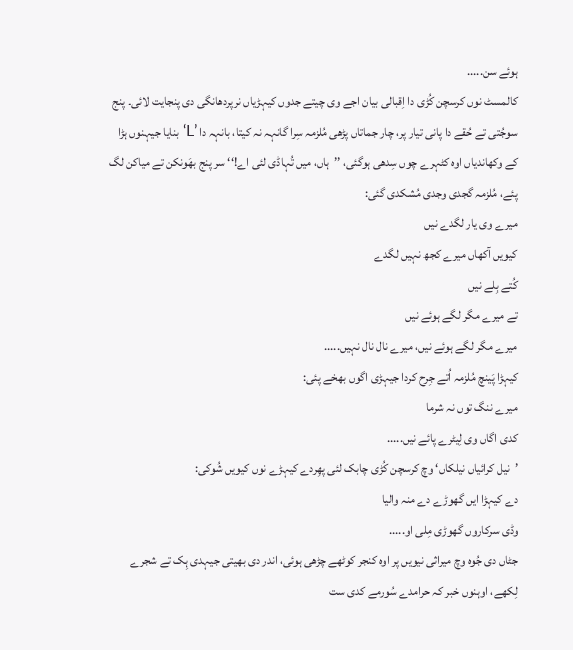ہوئے سن.....
کالمسٹ نوں کرسچن کُڑی دا اِقبالی بیان اجے وی چیتے جدوں کیہڑیاں نرپردھانگی دی پنجایت لائی۔ پنج سوجُتی تے حُقے دا پانی تیار پر، چار جماتاں پڑھی مُلزمہ سِرا گانہہ نہ کیتا، بانہہ دا ’L‘ بنایا جیہنوں ہڑا کے وکھاندیاں اوہ کٹہرے چوں سِدھی ہوگئی، ’’ہاں، میں تُہاڈی لئی اے!‘‘ سر پنج بھَونکن تے میاکن لگ پئے، مُلزمہ گجدی وجدی مُشکدی گئی:
میرے وی یار لگدے نیں
کیویں آکھاں میرے کجھ نہیں لگدے
کُتے بِلے نیں
تے میرے مگر لگے ہوئے نیں
میرے مگر لگے ہوئے نیں، میرے نال نال نہیں.....
کیہڑا پَینچ مُلزمہ اُتے جِرح کردا جیہڑی اگوں بھخے پئی:
میرے ننگ توں نہ شرما
کدی اگاں وی لِیٹرے پائے نیں.....
’نیل کرائیاں نیلکاں‘ وچ کرسچن کُڑی چابک لئی پھِردے کیہڑے نوں کیویں شُوکی:
دے کیہڑا ایں گھوڑے دے منہ والیا
وڈی سرکاروں گھوڑی مِلی او.....
جٹاں دی جُوہ وچ میراثی نیویں پر اوہ کنجر کوٹھے چڑھی ہوئی، اندر دی بھیتی جیہدی ہِک تے شجرے لِکھے، اوہنوں خبر کہ حرامدے سُورمے کدی ست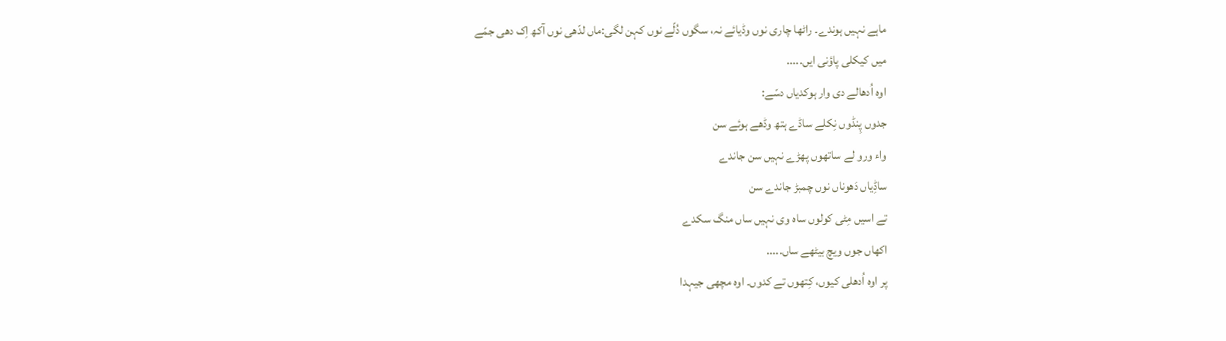ماہے نہیں ہوندے۔ راٹھا چاری نوں وڈیائے نہ، سگوں دُلّے نوں کہن لگی:ماں لدّھی نوں آکھ اِک دھی جمّے
میں کیکلی پاؤنی ایں.....
اوہ اُدھالے دی وار ہوکدیاں دسّے:
جدوں پِنڈوں نِکلے ساڈے ہتھ وڈھے ہوئے سن
واء ورو لے ساتھوں پھڑے نہیں سن جاندے
ساڈِیاں دَھوناں نوں چمبڑ جاندے سن
تے اسیں مِٹی کولوں ساہ وی نہیں ساں منگ سکدے
اکھاں جوں ویچ بیٹھے ساں.....
پر اوہ اُدھلی کیوں، کِتھوں تے کدوں۔ اوہ مچھی جیہدا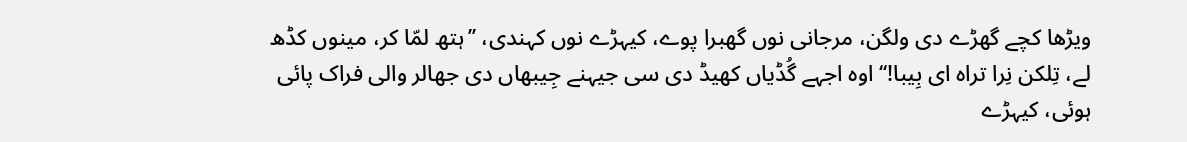ویڑھا کچے گھڑے دی ولگن، مرجانی نوں گھبرا پوے، کیہڑے نوں کہندی، ’’ہتھ لمّا کر، مینوں کڈھ لے، تِلکن نِرا تراہ ای بِیبا!‘‘ اوہ اجہے گُڈیاں کھیڈ دی سی جیہنے جِیبھاں دی جھالر والی فراک پائی ہوئی، کیہڑے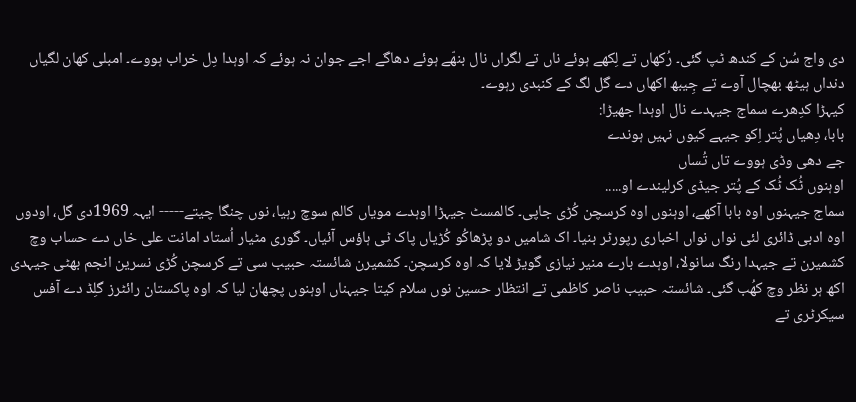دی واج سُن کے کندھ ٹپ گئی۔ رُکھاں تے لِکھے ہوئے ناں تے لگراں نال بنھّے ہوئے دھاگے اجے جوان نہ ہوئے کہ اوہدا دِل خراب ہووے۔ امبلی کھان لگیاں دنداں ہیٹھ بھچال آوے تے جِیبھ اکھاں دے گل لگ کے کنبدی رہوے۔
کیہڑا کدِھرے سماج جیہدے نال اوہدا جھیڑا:
بابا، دِھیاں پُتر اِکو جیہے کیوں نہیں ہوندے
جے دھی وڈی ہووے تاں تُساں
اوہنوں ٹُک ٹُک کے پُتر جیڈی کرلیندے او.....
سماج جیہنوں اوہ بابا آکھے، اوہنوں اوہ کرسچن کُڑی جاپی۔ کالمسٹ جیہڑا اوہدے مویاں کالم سوچ رہیا، نوں چنگا چیتے----- ایہہ 1969دی گل، اودوں اوہ ادبی ڈائری لئی نواں نواں اخباری رپورٹر بنیا۔ اک شامیں دو پڑھاکُو کُڑیاں پاک ٹی ہاؤس آئیاں۔ گوری مٹیار اُستاد امانت علی خاں دے حساب وچ کشمیرن تے جیہدا رنگ سانولا، اوہدے بارے منیر نیازی گویڑ لایا کہ اوہ کرسچن۔ کشمیرن شائستہ حبیب سی تے کرسچن کُڑی نسرین انجم بھٹی جیہدی اکھ ہر نظر وچ کھُب گئی۔ شائستہ حبیب ناصر کاظمی تے انتظار حسین نوں سلام کیتا جیہناں اوہنوں پچھان لیا کہ اوہ پاکستان رائٹرز گلِڈ دے آفس سیکرٹری تے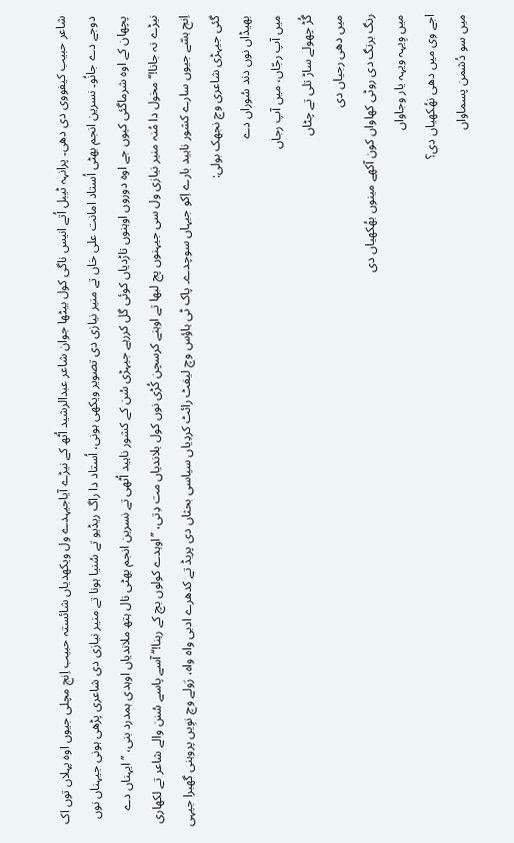شاعر حبیب کیفووی دی دھی۔ پرانہہ ٹیبل اُتے انیس ناگی کول بیٹھا جوان شاعر عبدالرشید اُٹھ کے نیڑے آیاجیہدے ول ویکھدیاں شائستہ حبیب اِنج مچلی جیوں اوہ پہلاں توں اک دوجے دے جانُو۔ نسرین انجم بھٹی اُستاد امانت علی خاں تے منیر نیازی دی تصویر ویکھی ہونی، اُستاد دا راگ ریڈیو تے سُنیا ہونا تے منیر نیازی دی شاعری پڑھی ہونی جیہناں نوں پچھان کے اوہ شرماگئی کیوں جے اوہ دوروں اوہنوں تاڑدیاں کوئی گل کررہے جیہڑی سُن کے کشور ناہید اُٹھی تے نسرین انجم بھٹی نال ہتھ ملاندیاں اوہدی ہمدرد بنی، ’’ایہناں دے نیڑے نہ جانا!‘‘ مخول دا مُنہ منیر نیازی ول سی جیہنوں پج لبھا تے اوہنے کرسچن کُڑی نوں کول بلاندیاں مت دِتی، ’’اوہدے کولوں بچ کے رہنا!‘‘ آسے پاسے سُنن والے شاعر تے لکھاری اِنج ہسّے جیوں سارے کشور ناہید بارے اِکو جیہاں سوچدے۔ پاک ٹی ہاؤس وچ لیفٹ رائٹ کردِیاں سیاسی بحثاں دی پریڈ تے کدھرے ادبی واہ واہ، رَولے وچ نوِیں پروہنی گھبرا جیہی گئی جیہڑی شاعری وچ نجھک بولی:
بھیڈاں نوں دند سُوراں دے
میں آپ رجّاں، میں آپ رجاں
گُڑ چھولے ساڑ تلی تے چٹاں
میں دھی رجیاں دی
رنگ برنگ دی روٹی کھاواں کون آکھے مینوں بھُکھیاں دی
میں وِیہہ ویہہ یار وجاواں
اجے وی میں دھی نھُکھیاں دی؟
میں سو دُشمن پسماواں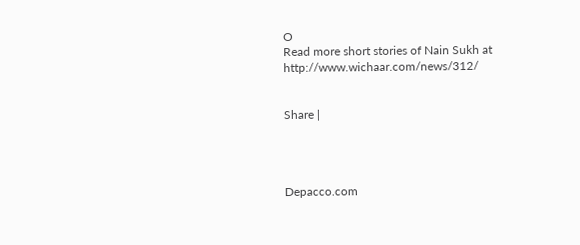O
Read more short stories of Nain Sukh at
http://www.wichaar.com/news/312/


Share |




Depacco.com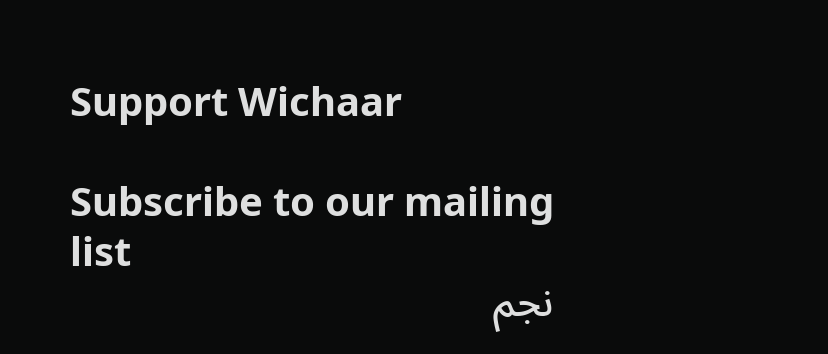Support Wichaar

Subscribe to our mailing list
نجم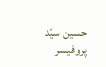حسین سیّد
پروفیسر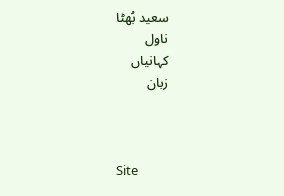سعید بُھٹا
ناول
کہانیاں
زبان



Site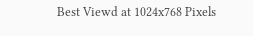Best Viewd at 1024x768 Pixels